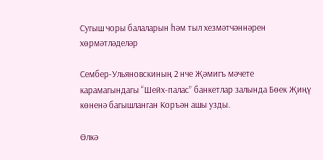Сугыш чоры балаларын һәм тыл хезмәтчәннәрен хөрмәтләделәр

Сембер-Ульяновскиның 2 нче Җәмигъ мәчете карамагындагы “Шейх-палас” банкетлар залында Бөек Җиңү көненә багышланган Коръән ашы узды.

Өлкә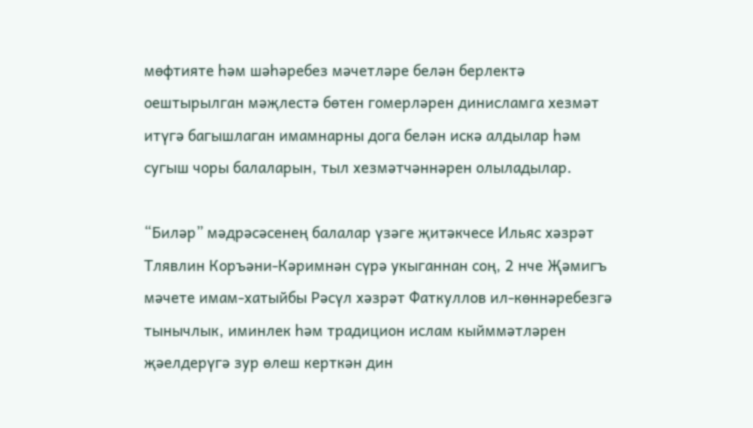мөфтияте һәм шәһәребез мәчетләре белән берлектә оештырылган мәҗлестә бөтен гомерләрен динисламга хезмәт итүгә багышлаган имамнарны дога белән искә алдылар һәм сугыш чоры балаларын, тыл хезмәтчәннәрен олыладылар.

“Биләр” мәдрәсәсенең балалар үзәге җитәкчесе Ильяс хәзрәт Тлявлин Коръәни-Кәримнән сүрә укыганнан соң, 2 нче Җәмигъ мәчете имам-хатыйбы Рәсүл хәзрәт Фаткуллов ил-көннәребезгә тынычлык, иминлек һәм традицион ислам кыйммәтләрен җәелдерүгә зур өлеш керткән дин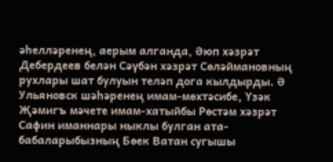әһелләренең, аерым алганда, Әюп хәзрәт Дебердеев белән Сәүбән хәзрәт Сөләймановның рухлары шат булуын теләп дога кылдырды. Ә Ульяновск шәһәренең имам-мөхтәсибе, Үзәк Җәмигъ мәчете имам-хатыйбы Рөстәм хәзрәт Сафин иманнары ныклы булган ата-бабаларыбызның Бөек Ватан сугышы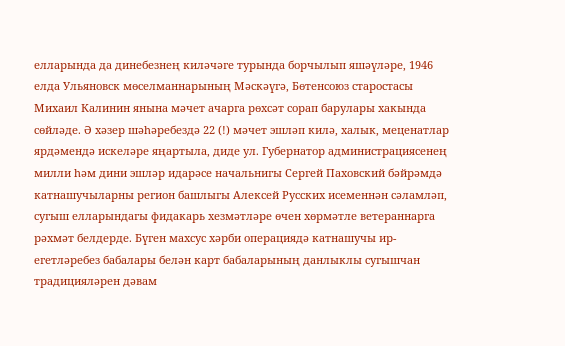елларында да динебезнең киләчәге турында борчылып яшәүләре, 1946 елда Ульяновск мөселманнарының Мәскәүгә, Бөтенсоюз старостасы Михаил Калинин янына мәчет ачарга рөхсәт сорап барулары хакында сөйләде. Ә хәзер шәһәребездә 22 (!) мәчет эшләп килә, халык, меценатлар ярдәмендә искеләре яңартыла, диде ул. Губернатор администрациясенең милли һәм дини эшләр идарәсе начальнигы Сергей Паховский бәйрәмдә катнашучыларны регион башлыгы Алексей Русских исеменнән сәламләп, сугыш елларындагы фидакарь хезмәтләре өчен хөрмәтле ветераннарга рәхмәт белдерде. Бүген махсус хәрби операциядә катнашучы ир-егетләребез бабалары белән карт бабаларының данлыклы сугышчан традицияләрен дәвам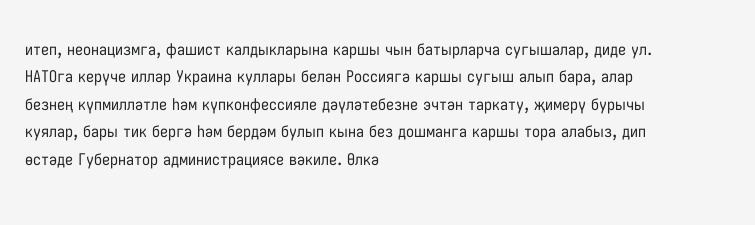итеп, неонацизмга, фашист калдыкларына каршы чын батырларча сугышалар, диде ул. НАТОга керүче илләр Украина куллары белән Россиягә каршы сугыш алып бара, алар безнең күпмилләтле һәм күпконфессияле дәүләтебезне эчтән таркату, җимерү бурычы куялар, бары тик бергә һәм бердәм булып кына без дошманга каршы тора алабыз, дип өстәде Губернатор администрациясе вәкиле. Өлкә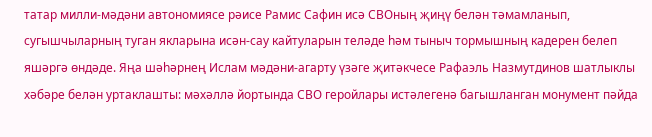татар милли-мәдәни автономиясе рәисе Рамис Сафин исә СВОның җиңү белән тәмамланып, сугышчыларның туган якларына исән-сау кайтуларын теләде һәм тыныч тормышның кадерен белеп яшәргә өндәде. Яңа шәһәрнең Ислам мәдәни-агарту үзәге җитәкчесе Рафаэль Назмутдинов шатлыклы хәбәре белән уртаклашты: мәхәллә йортында СВО геройлары истәлегенә багышланган монумент пәйда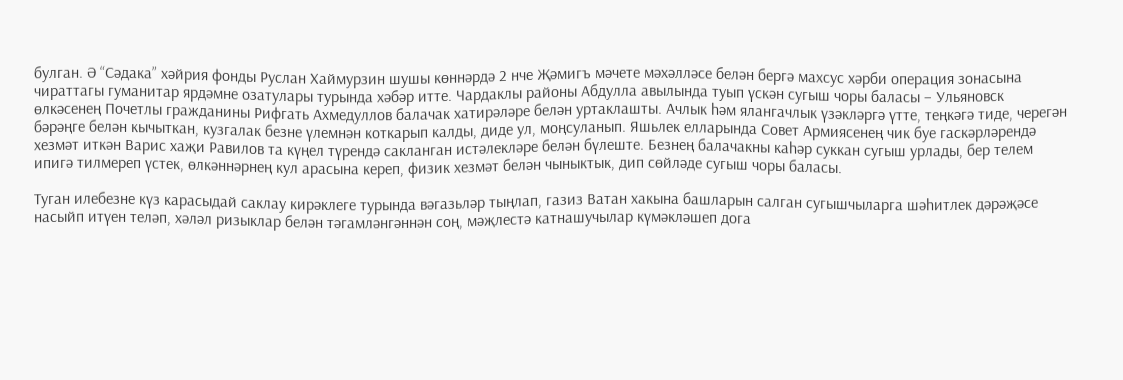булган. Ә “Сәдака” хәйрия фонды Руслан Хаймурзин шушы көннәрдә 2 нче Җәмигъ мәчете мәхәлләсе белән бергә махсус хәрби операция зонасына чираттагы гуманитар ярдәмне озатулары турында хәбәр итте. Чардаклы районы Абдулла авылында туып үскән сугыш чоры баласы – Ульяновск өлкәсенең Почетлы гражданины Рифгать Ахмедуллов балачак хатирәләре белән уртаклашты. Ачлык һәм ялангачлык үзәкләргә үтте, теңкәгә тиде, черегән бәрәңге белән кычыткан, кузгалак безне үлемнән коткарып калды, диде ул, моңсуланып. Яшьлек елларында Совет Армиясенең чик буе гаскәрләрендә хезмәт иткән Варис хаҗи Равилов та күңел түрендә сакланган истәлекләре белән бүлеште. Безнең балачакны каһәр суккан сугыш урлады, бер телем ипигә тилмереп үстек, өлкәннәрнең кул арасына кереп, физик хезмәт белән чыныктык, дип сөйләде сугыш чоры баласы.

Туган илебезне күз карасыдай саклау кирәклеге турында вәгазьләр тыңлап, газиз Ватан хакына башларын салган сугышчыларга шәһитлек дәрәҗәсе насыйп итүен теләп, хәләл ризыклар белән тәгамләнгәннән соң, мәҗлестә катнашучылар күмәкләшеп дога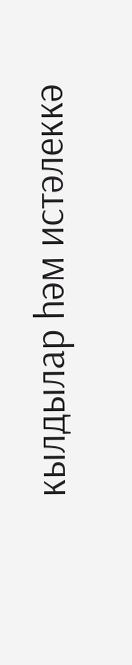кылдылар һәм истәлеккә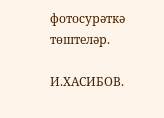фотосурәткә төштеләр.

И.ХАСИБОВ.